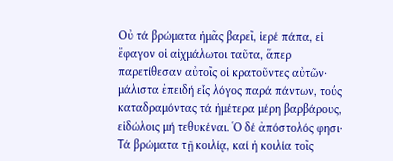Οὐ τά βρώματα ἡμᾶς βαρεῖ, ἱερέ πάπα, εἰ ἔφαγον οἱ αἰχμάλωτοι ταῦτα, ἅπερ παρετίθεσαν αὐτοῖς οἱ κρατοῦντες αὐτῶν· μάλιστα ἐπειδή εἷς λόγος παρά πάντων, τούς καταδραμόντας τά ἡμέτερα μέρη βαρβάρους, εἰδώλοις μή τεθυκέναι. Ὁ δέ ἀπόστολός φησι· Τά βρώματα τῇ κοιλίᾳ, καί ἡ κοιλία τοῖς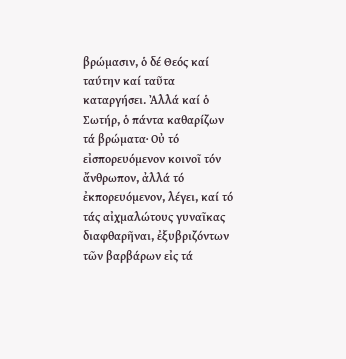βρώμασιν, ὁ δέ Θεός καί ταύτην καί ταῦτα καταργήσει. Ἀλλά καί ὁ Σωτήρ, ὁ πάντα καθαρίζων τά βρώματα· Οὐ τό εἰσπορευόμενον κοινοῖ τόν ἄνθρωπον, ἀλλά τό ἐκπορευόμενον, λέγει, καί τό τάς αἰχμαλώτους γυναῖκας διαφθαρῆναι, ἐξυβριζόντων τῶν βαρβάρων εἰς τά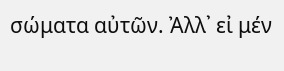σώματα αὐτῶν. Ἀλλ᾿ εἰ μέν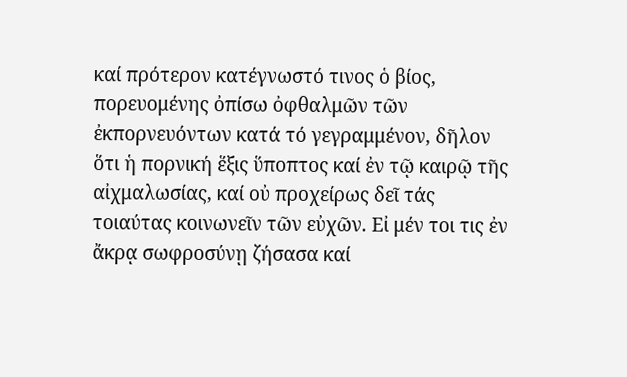καί πρότερον κατέγνωστό τινος ὁ βίος, πορευομένης ὀπίσω ὀφθαλμῶν τῶν ἐκπορνευόντων κατά τό γεγραμμένον, δῆλον ὅτι ἡ πορνική ἕξις ὕποπτος καί ἐν τῷ καιρῷ τῆς αἰχμαλωσίας, καί οὐ προχείρως δεῖ τάς τοιαύτας κοινωνεῖν τῶν εὐχῶν. Εἰ μέν τοι τις ἐν ἄκρᾳ σωφροσύνῃ ζήσασα καί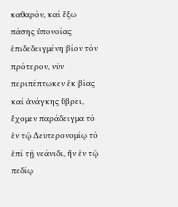καθαρόν, καί ἔξω πάσης ὑπονοίας ἐπιδεδειγμένη βίον τόν πρότερον, νῦν περιπέπτωκεν ἐκ βίας καί ἀνάγκης ὕβρει, ἔχομεν παράδειγμα τό ἐν τῷ Δευτερονομίῳ τό ἐπί τῇ νεάνιδι, ἣν ἐν τῷ πεδίῳ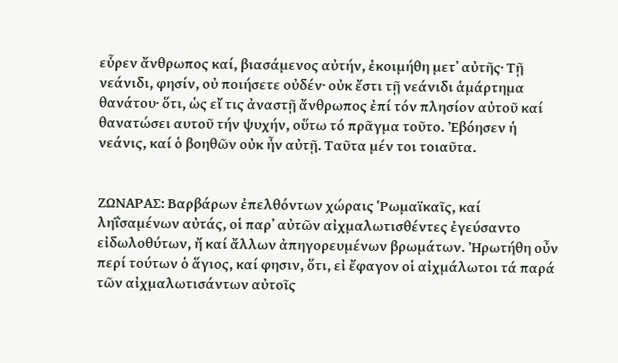εὗρεν ἄνθρωπος καί, βιασάμενος αὐτήν, ἐκοιμήθη μετ᾿ αὐτῆς· Τῇ νεάνιδι, φησίν, οὐ ποιήσετε οὐδέν· οὐκ ἔστι τῇ νεάνιδι ἁμάρτημα θανάτου· ὅτι, ὡς εἴ τις ἀναστῇ ἄνθρωπος ἐπί τόν πλησίον αὐτοῦ καί θανατώσει αυτοῦ τήν ψυχήν, οὕτω τό πρᾶγμα τοῦτο. Ἐβόησεν ἡ νεάνις, καί ὁ βοηθῶν οὐκ ἦν αὐτῇ. Ταῦτα μέν τοι τοιαῦτα.


ΖΩΝΑΡΑΣ: Βαρβάρων ἐπελθόντων χώραις Ῥωμαϊκαῖς, καί ληΐσαμένων αὐτάς, οἱ παρ᾽ αὐτῶν αἰχμαλωτισθέντες ἐγεύσαντο εἰδωλοθύτων, ἤ καί ἄλλων ἀπηγορευμένων βρωμάτων. Ἠρωτήθη οὖν περί τούτων ὁ ἅγιος, καί φησιν, ὅτι, εἰ ἔφαγον οἱ αἰχμάλωτοι τά παρά τῶν αἰχμαλωτισάντων αὐτοῖς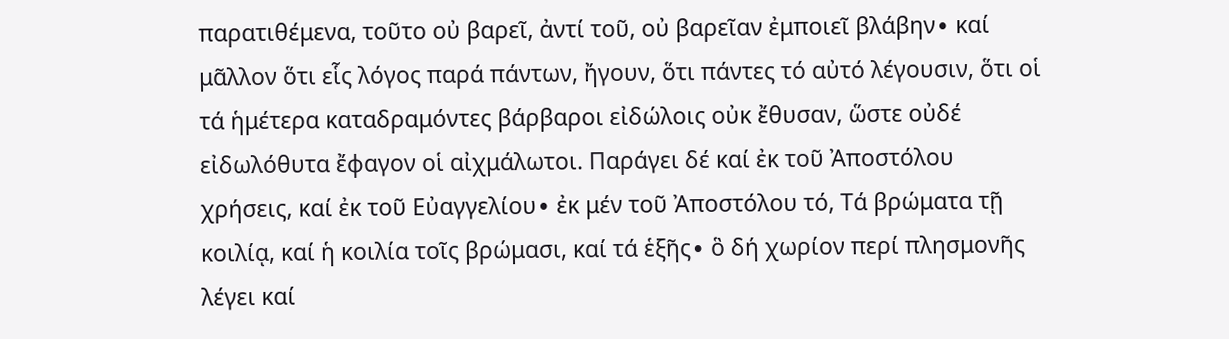παρατιθέμενα, τοῦτο οὐ βαρεῖ, ἀντί τοῦ, οὐ βαρεῖαν ἐμποιεῖ βλάβην∙ καί μᾶλλον ὅτι εἷς λόγος παρά πάντων, ἤγουν, ὅτι πάντες τό αὐτό λέγουσιν, ὅτι οἱ τά ἡμέτερα καταδραμόντες βάρβαροι εἰδώλοις οὐκ ἔθυσαν, ὥστε οὐδέ εἰδωλόθυτα ἔφαγον οἱ αἰχμάλωτοι. Παράγει δέ καί ἐκ τοῦ Ἀποστόλου χρήσεις, καί ἐκ τοῦ Εὐαγγελίου∙ ἐκ μέν τοῦ Ἀποστόλου τό, Τά βρώματα τῇ κοιλίᾳ, καί ἡ κοιλία τοῖς βρώμασι, καί τά ἑξῆς∙ ὃ δή χωρίον περί πλησμονῆς λέγει καί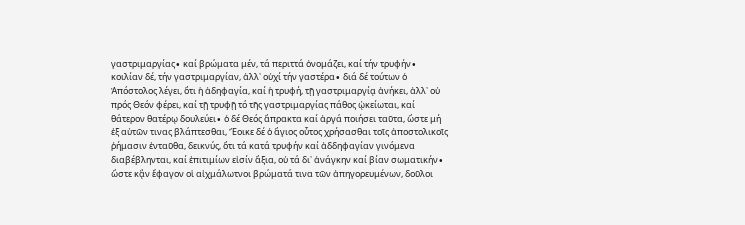γαστριμαργίας∙ καί βρώματα μέν, τά περιττά ὀνομάζει, καί τήν τρυφήν∙ κοιλίαν δέ, τήν γαστριμαργίαν, ἀλλ᾽ οὐχί τήν γαστέρα∙ διά δέ τούτων ὁ Ἀπόστολος λέγει, ὅτι ἡ ἀδηφαγία, καί ἡ τρυφή, τῇ γαστριμαργίᾳ ἀνήκει, ἀλλ᾽ οὐ πρός Θεόν φέρει, καί τῇ τρυφῇ τό τῆς γαστριμαργίας πάθος ᾠκείωται, καί θάτερον θατέρῳ δουλεύει∙ ὁ δέ Θεός ἄπρακτα καί ἀργά ποιήσει ταῦτα, ὥστε μή ἐξ αὐτῶν τινας βλάπτεσθαι, Ἔοικε δέ ὁ ἅγιος οὗτος χρήσασθαι τοῖς ἀποστολικοῖς ῥήμασιν ἐνταῦθα, δεικνύς, ὅτι τά κατά τρυφήν καί ἀδδηφαγίαν γινόμενα διαβέβληνται, καί ἐπιτιμίων εἰσίν ἄξια, οὐ τά δι᾿ ἀνάγκην καί βίαν σωματικήν∙ ὥστε κᾂν ἔφαγον οἱ αἰχμάλωτνοι βρώματά τινα τῶν ἀπηγορευμένων, δοῦλοι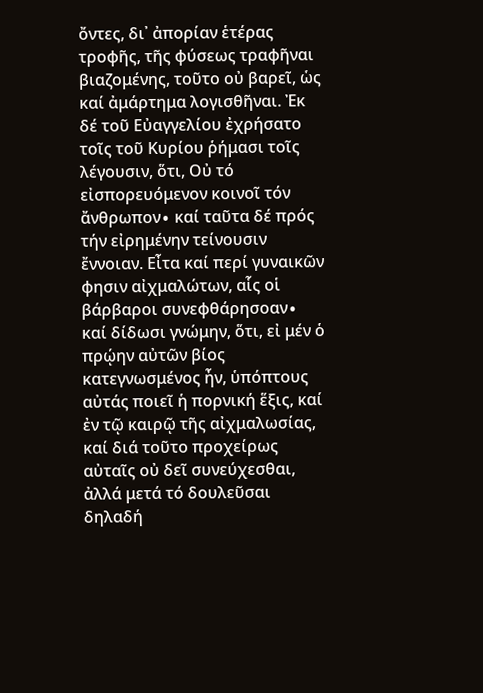ὄντες, δι᾽ ἀπορίαν ἑτέρας τροφῆς, τῆς φύσεως τραφῆναι βιαζομένης, τοῦτο οὐ βαρεῖ, ὡς καί ἀμάρτημα λογισθῆναι. Ἐκ δέ τοῦ Εὐαγγελίου ἐχρήσατο τοῖς τοῦ Κυρίου ῥήμασι τοῖς λέγουσιν, ὅτι, Οὐ τό εἰσπορευόμενον κοινοῖ τόν ἄνθρωπον∙ καί ταῦτα δέ πρός τήν εἰρημένην τείνουσιν ἔννοιαν. Εἶτα καί περί γυναικῶν φησιν αἰχμαλώτων, αἷς οἱ βάρβαροι συνεφθάρησοαν∙ καί δίδωσι γνώμην, ὅτι, εἰ μέν ὁ πρῴην αὐτῶν βίος κατεγνωσμένος ἦν, ὑπόπτους αὐτάς ποιεῖ ἡ πορνική ἕξις, καί ἐν τῷ καιρῷ τῆς αἰχμαλωσίας, καί διά τοῦτο προχείρως αὐταῖς οὐ δεῖ συνεύχεσθαι, ἀλλά μετά τό δουλεῦσαι δηλαδή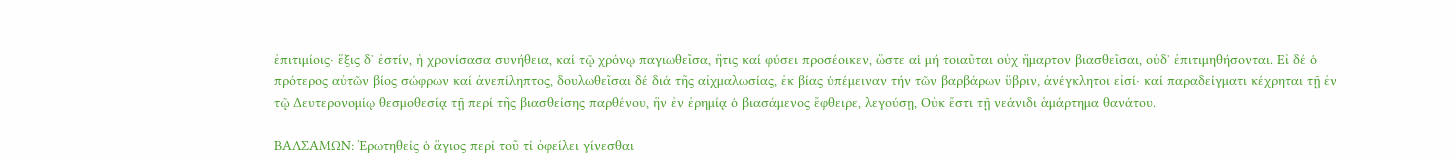ἐπιτιμίοις∙ ἕξις δ᾽ ἐστίν, ἡ χρονίσασα συνήθεια, καί τῷ χρόνῳ παγιωθεῖσα, ἥτις καί φύσει προσέοικεν, ὥστε αἱ μή τοιαῦται οὐχ ἥμαρτον βιασθεῖσαι, οὐδ᾽ ἐπιτιμηθήσονται. Εἰ δέ ὁ πρότερος αὐτῶν βίος σώφρων καί ἀνεπίληπτος, δουλωθεῖσαι δέ διά τῆς αἰχμαλωσίας, ἐκ βίας ὑπέμειναν τήν τῶν βαρβάρων ὕβριν, ἀνέγκλητοι εἰσί∙ καί παραδείγματι κέχρηται τῇ ἐν τῷ Δευτερονομίῳ θεσμοθεσίᾳ τῇ περί τῆς βιασθείσης παρθένου, ἣν ἐν ἐρημίᾳ ὁ βιασάμενος ἔφθειρε, λεγούσῃ, Οὐκ ἔστι τῇ νεάνιδι ἁμάρτημα θανάτου.

ΒΑΛΣΑΜΩΝ: Ἐρωτηθείς ὁ ἅγιος περί τοῦ τί ὀφείλει γίνεσθαι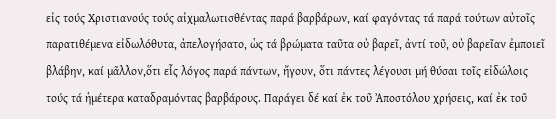εἰς τούς Χριστιανούς τούς αἰχμαλωτισθέντας παρά βαρβάρων, καί φαγόντας τά παρά τούτων αὐτοῖς παρατιθέμενα εἰδωλόθυτα, ἀπελογήσατο, ὡς τά βρώματα ταῦτα οὐ βαρεῖ, ἀντί τοῦ, οὐ βαρεῖαν ἐμποιεῖ βλάβην, καί μᾶλλον,ὅτι εἷς λόγος παρά πάντων, ἤγουν, ὅτι πάντες λέγουσι μή θύσαι τοῖς εἰδώλοις τούς τά ἡμέτερα καταδραμόντας βαρβάρους. Παράγει δέ καί ἐκ τοῦ Ἀποστόλου χρήσεις, καί ἐκ τοῦ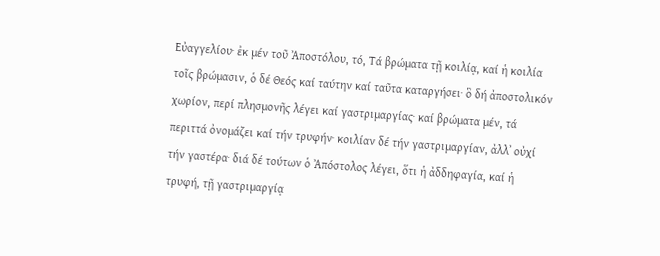Εὐαγγελίου∙ ἐκ μέν τοῦ Ἀποστόλου, τό, Τά βρώματα τῇ κοιλίᾳ, καί ἡ κοιλία τοῖς βρώμασιν, ὁ δέ Θεός καί ταύτην καί ταῦτα καταργήσει∙ ὃ δή ἀποστολικόν χωρίον, περί πλησμονῆς λέγει καί γαστριμαργίας∙ καί βρώματα μέν, τά περιττά ὀνομάζει καί τήν τρυφήν∙ κοιλίαν δέ τήν γαστριμαργίαν, ἀλλ᾽ οὐχί τήν γαστέρα∙ διά δέ τούτων ὁ Ἀπόστολος λέγει, ὅτι ἡ ἀδδηφαγία, καί ἡ τρυφή, τῇ γαστριμαργίᾳ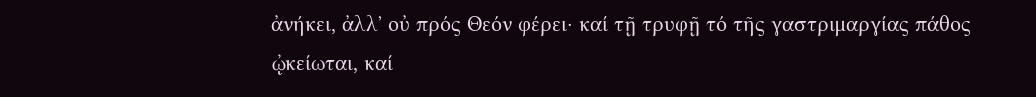ἀνήκει, ἀλλ᾽ οὐ πρός Θεόν φέρει∙ καί τῇ τρυφῇ τό τῆς γαστριμαργίας πάθος ᾠκείωται, καί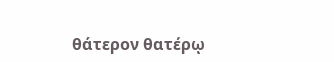θάτερον θατέρῳ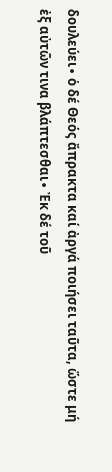δουλεύει∙ ὁ δέ Θεός ἄπρακτα καί ἀργά ποιήσει ταῦτα, ὥστε μή ἐξ αὐτῶν τινα βλάπτεσθαι∙ Ἐκ δέ τοῦ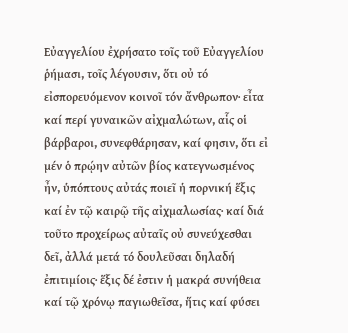Εὐαγγελίου ἐχρήσατο τοῖς τοῦ Εὐαγγελίου ῥήμασι, τοῖς λέγουσιν, ὅτι οὐ τό εἰσπορευόμενον κοινοῖ τόν ἄνθρωπον∙ εἶτα καί περί γυναικῶν αἰχμαλώτων, αἷς οἱ βάρβαροι, συνεφθάρησαν, καί φησιν, ὅτι εἰ μέν ὁ πρῴην αὐτῶν βίος κατεγνωσμένος ἦν, ὑπόπτους αὐτάς ποιεῖ ἡ πορνική ἕξις καί ἐν τῷ καιρῷ τῆς αἰχμαλωσίας∙ καί διά τοῦτο προχείρως αὐταῖς οὐ συνεύχεσθαι δεῖ, ἀλλά μετά τό δουλεῦσαι δηλαδή ἐπιτιμίοις∙ ἕξις δέ ἐστιν ἡ μακρά συνήθεια καί τῷ χρόνῳ παγιωθεῖσα, ἥτις καί φύσει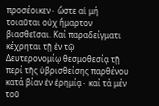προσέοικεν∙ ὥστε αἱ μή τοιαῦται οὐχ ἥμαρτον βιασθεῖσαι. Καί παραδείγματι κέχρηται τῇ ἐν τῷ Δευτερονομίῳ θεσμοθεσίᾳ τῇ περί τῆς ὑβρισθείσης παρθένου κατά βίαν ἐν ἐρημίᾳ∙ καί τά μέν τοῦ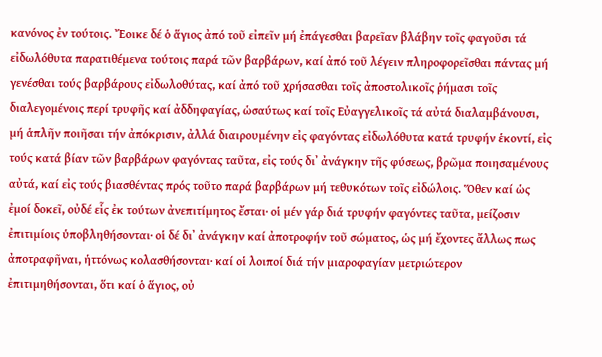κανόνος ἐν τούτοις. Ἔοικε δέ ὁ ἅγιος ἀπό τοῦ εἰπεῖν μή ἐπάγεσθαι βαρεῖαν βλάβην τοῖς φαγοῦσι τά εἰδωλόθυτα παρατιθέμενα τούτοις παρά τῶν βαρβάρων, καί ἀπό τοῦ λέγειν πληροφορεῖσθαι πάντας μή γενέσθαι τούς βαρβάρους εἰδωλοθύτας, καί ἀπό τοῦ χρήσασθαι τοῖς ἀποστολικοῖς ῥήμασι τοῖς διαλεγομένοις περί τρυφῆς καί ἀδδηφαγίας, ὡσαύτως καί τοῖς Εὐαγγελικοῖς τά αὐτά διαλαμβάνουσι, μή ἁπλῆν ποιῆσαι τήν ἀπόκρισιν, ἀλλά διαιρουμένην εἰς φαγόντας εἰδωλόθυτα κατά τρυφήν ἑκοντί, εἰς τούς κατά βίαν τῶν βαρβάρων φαγόντας ταῦτα, εἰς τούς δι᾿ ἀνάγκην τῆς φύσεως, βρῶμα ποιησαμένους αὐτά, καί εἰς τούς βιασθέντας πρός τοῦτο παρά βαρβάρων μή τεθυκότων τοῖς εἰδώλοις. Ὅθεν καί ὡς ἐμοί δοκεῖ, οὐδέ εἷς ἐκ τούτων ἀνεπιτίμητος ἔσται∙ οἱ μέν γάρ διά τρυφήν φαγόντες ταῦτα, μείζοσιν ἐπιτιμίοις ὑποβληθήσονται∙ οἱ δέ δι᾽ ἀνάγκην καί ἀποτροφήν τοῦ σώματος, ὡς μή ἔχοντες ἄλλως πως ἀποτραφῆναι, ἡττόνως κολασθήσονται∙ καί οἱ λοιποί διά τήν μιαροφαγίαν μετριώτερον ἐπιτιμηθήσονται, ὅτι καί ὁ ἅγιος, οὐ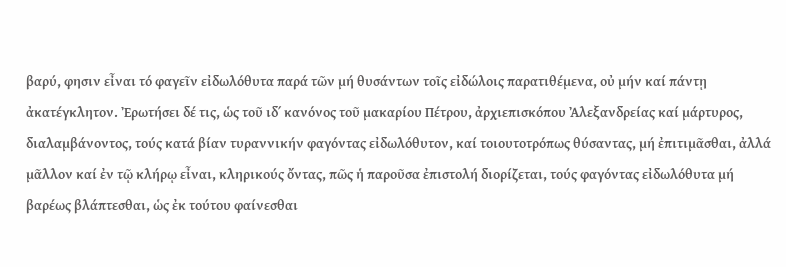βαρύ, φησιν εἶναι τό φαγεῖν εἰδωλόθυτα παρά τῶν μή θυσάντων τοῖς εἰδώλοις παρατιθέμενα, οὐ μήν καί πάντῃ ἀκατέγκλητον. Ἐρωτήσει δέ τις, ὡς τοῦ ιδ΄ κανόνος τοῦ μακαρίου Πέτρου, ἀρχιεπισκόπου Ἀλεξανδρείας καί μάρτυρος, διαλαμβάνοντος, τούς κατά βίαν τυραννικήν φαγόντας εἰδωλόθυτον, καί τοιουτοτρόπως θύσαντας, μή ἐπιτιμᾶσθαι, ἀλλά μᾶλλον καί ἐν τῷ κλήρῳ εἶναι, κληρικούς ὄντας, πῶς ἡ παροῦσα ἐπιστολή διορίζεται, τούς φαγόντας εἰδωλόθυτα μή βαρέως βλάπτεσθαι, ὡς ἐκ τούτου φαίνεσθαι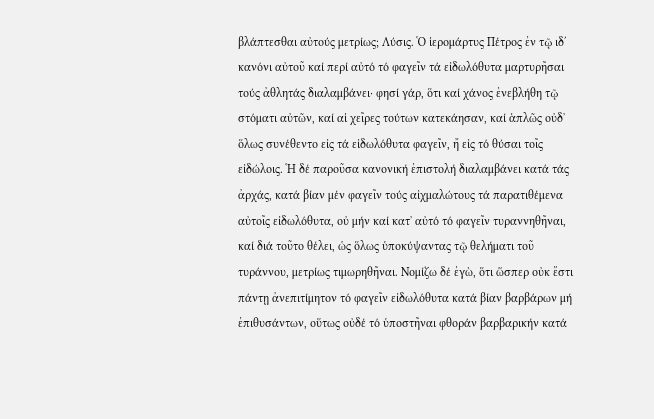βλάπτεσθαι αὐτούς μετρίως; Λύσις. Ὁ ἱερομάρτυς Πέτρος ἐν τῷ ιδ΄ κανόνι αὐτοῦ καί περί αὐτό τό φαγεῖν τά εἰδωλόθυτα μαρτυρῆσαι τούς ἀθλητάς διαλαμβάνει∙ φησί γάρ, ὅτι καί χάνος ἐνεβλήθη τῷ στόματι αὐτῶν, καί αἱ χεῖρες τούτων κατεκάησαν, καί ἁπλῶς οὐδ᾽ ὅλως συνέθεντο εἰς τά εἰδωλόθυτα φαγεῖν, ἤ εἰς τό θύσαι τοῖς εἰδώλοις. Ἡ δέ παροῦσα κανονική ἐπιστολή διαλαμβάνει κατά τάς ἀρχάς, κατά βίαν μέν φαγεῖν τούς αἰχμαλώτους τά παρατιθέμενα αὐτοῖς εἰδωλόθυτα, οὐ μήν καί κατ᾽ αὐτό τό φαγεῖν τυραννηθῆναι, καί διά τοῦτο θέλει, ὡς ὅλως ὑποκύψαντας τῷ θελήματι τοῦ τυράννου, μετρίως τιμωρηθῆναι. Νομίζω δέ ἐγὼ, ὅτι ὥσπερ οὐκ ἔστι πάντῃ ἀνεπιτίμητον τό φαγεῖν εἰδωλόθυτα κατά βίαν βαρβάρων μή ἐπιθυσάντων, οὕτως οὐδέ τό ὑποστῆναι φθοράν βαρβαρικήν κατά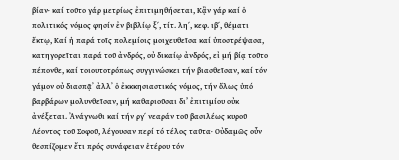βίαν∙ καί τοῦτο γάρ μετρίως ἐπιτιμηθήσεται, Κᾂν γάρ καί ὁ πολιτικός νόμος φησίν ἐν βιβλίῳ ξ΄, τίτ. λη΄, κεφ. ιβ΄, θέματι ἕκτῳ, Καί ἡ παρά τοῖς πολεμίοις μοιχευθεῖσα καί ὑποστρέψασα, κατηγορεῖται παρά τοῦ ἀνδρός, οὐ δικαίῳ ἀνδρός, εἰ μή βίᾳ τοῦτο πέπονθε, καί τοιουτοτρόπως συγγινώσκει τήν βιασθεῖσαν, καί τόν γάμον οὐ διασπᾷ᾽ ἀλλ᾽ ὁ ἐκκκησιαστικός νόμος, τήν ὅλως ὑπό βαρβάρων μολυνθεῖσαν, μή καθαριοῦσαι δι’ ἐπιτιμίου οὐκ ἀνέξεται. Ἀνάγνωθι καί τήν ργ΄ νεαράν τοῦ βασιλέως κυροῦ Λέοντος τοῦ Σοφοῦ, λέγουσαν περί τό τέλος ταῦτα∙ Οὐδαμῶς οὖν θεσπίζομεν ἔτι πρός συνάφειαν ἑτέρου τόν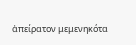ἀπείρατον μεμενηκότα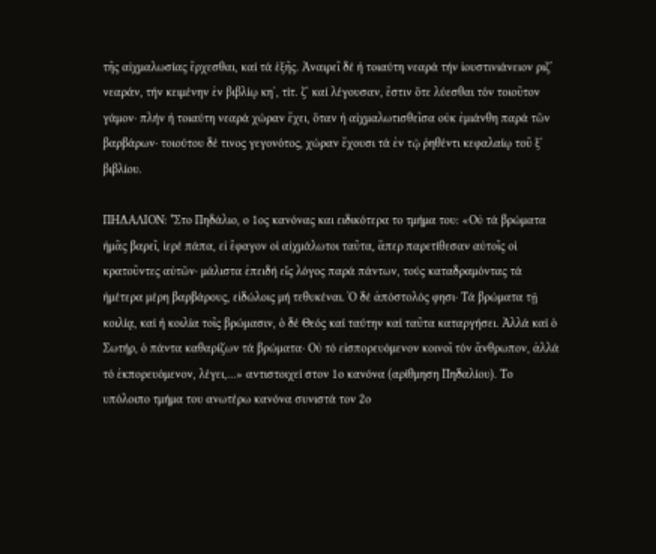τῆς αἰχμαλωσίας ἔρχεσθαι, καί τά ἑξῆς. Ἀναιρεῖ δέ ἡ τοιαύτη νεαρά τήν ἰουστινιάνειον ριζ΄ νεαράν, τήν κειμένην ἐν βιβλίῳ κη΄, τίτ. ζ΄ καί λέγουσαν, ἔστιν ὅτε λύεσθαι τόν τοιοῦτον γάμον∙ πλήν ἡ τοιαύτη νεαρά χώραν ἔχει, ὅταν ἡ αἰχμαλωτισθεῖσα οὐκ ἐμιάνθη παρά τῶν βαρβάρων∙ τοιούτου δέ τινος γεγονότος, χώραν ἔχουσι τά ἐν τῷ ῥηθέντι κεφαλαίῳ τοῦ ξ΄ βιβλίου.

ΠΗΔΑΛΙΟΝ: *Στο Πηδάλιο, ο 1ος κανόνας και ειδικότερα το τμήμα του: «Οὐ τά βρώματα ἡμᾶς βαρεῖ, ἱερέ πάπα, εἰ ἔφαγον οἱ αἰχμάλωτοι ταῦτα, ἅπερ παρετίθεσαν αὐτοῖς οἱ κρατοῦντες αὐτῶν· μάλιστα ἐπειδή εἷς λόγος παρά πάντων, τούς καταδραμόντας τά ἡμέτερα μέρη βαρβάρους, εἰδώλοις μή τεθυκέναι. Ὁ δέ ἀπόστολός φησι· Τά βρώματα τῇ κοιλίᾳ, καί ἡ κοιλία τοῖς βρώμασιν, ὁ δέ Θεός καί ταύτην καί ταῦτα καταργήσει. Ἀλλά καί ὁ Σωτήρ, ὁ πάντα καθαρίζων τά βρώματα· Οὐ τό εἰσπορευόμενον κοινοῖ τόν ἄνθρωπον, ἀλλά τό ἐκπορευόμενον, λέγει,…» αντιστοιχεί στον 1ο κανόνα (αρίθμηση Πηδαλίου). Το υπόλοιπο τμήμα του ανωτέρω κανόνα συνιστά τον 2ο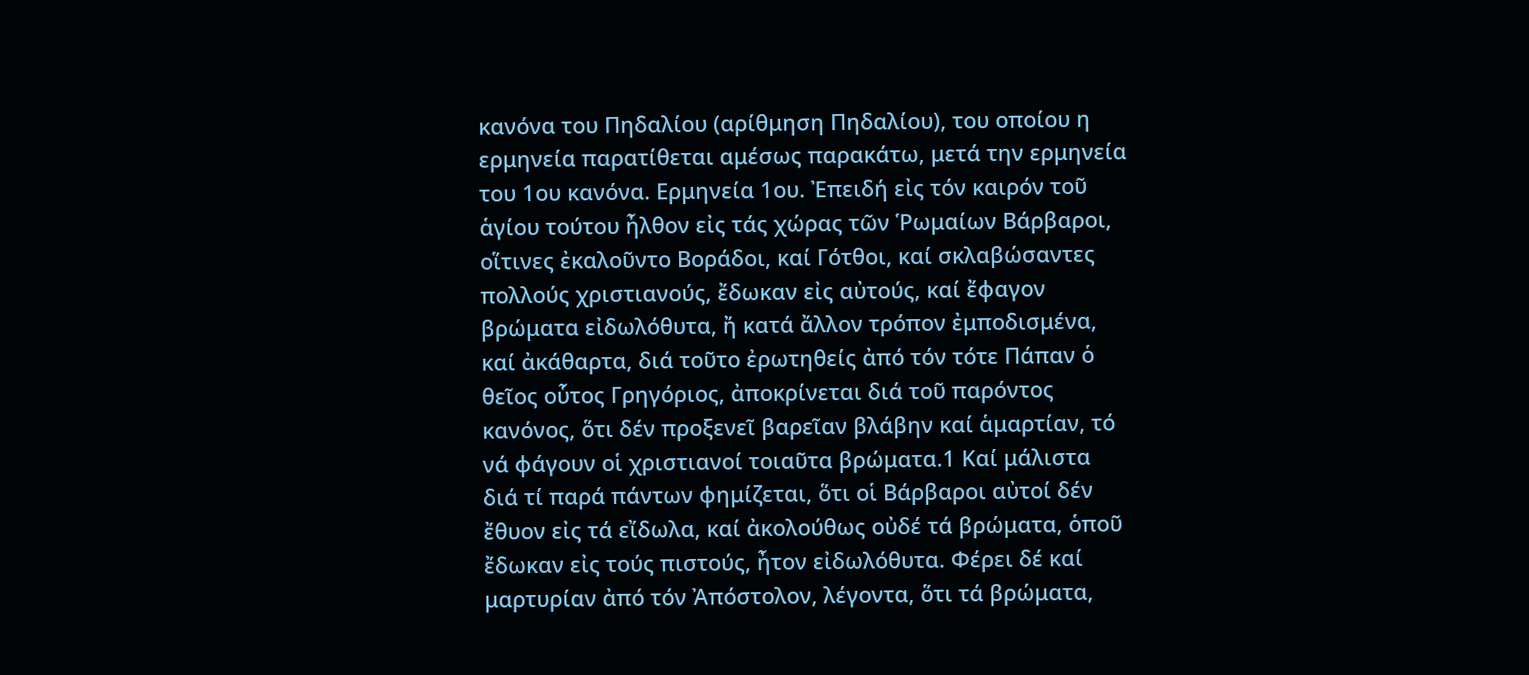κανόνα του Πηδαλίου (αρίθμηση Πηδαλίου), του οποίου η ερμηνεία παρατίθεται αμέσως παρακάτω, μετά την ερμηνεία του 1ου κανόνα. Ερμηνεία 1ου. Ἐπειδή εἰς τόν καιρόν τοῦ ἁγίου τούτου ἦλθον εἰς τάς χώρας τῶν Ῥωμαίων Βάρβαροι, οἵτινες ἐκαλοῦντο Βοράδοι, καί Γότθοι, καί σκλαβώσαντες πολλούς χριστιανούς, ἔδωκαν εἰς αὐτούς, καί ἔφαγον βρώματα εἰδωλόθυτα, ἤ κατά ἄλλον τρόπον ἐμποδισμένα, καί ἀκάθαρτα, διά τοῦτο ἐρωτηθείς ἀπό τόν τότε Πάπαν ὁ θεῖος οὗτος Γρηγόριος, ἀποκρίνεται διά τοῦ παρόντος κανόνος, ὅτι δέν προξενεῖ βαρεῖαν βλάβην καί ἁμαρτίαν, τό νά φάγουν οἱ χριστιανοί τοιαῦτα βρώματα.1 Καί μάλιστα διά τί παρά πάντων φημίζεται, ὅτι οἱ Βάρβαροι αὐτοί δέν ἔθυον εἰς τά εἴδωλα, καί ἀκολούθως οὐδέ τά βρώματα, ὁποῦ ἔδωκαν εἰς τούς πιστούς, ἦτον εἰδωλόθυτα. Φέρει δέ καί μαρτυρίαν ἀπό τόν Ἀπόστολον, λέγοντα, ὅτι τά βρώματα,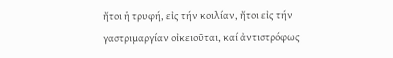ἤτοι ἡ τρυφή, εἰς τήν κοιλίαν, ἤτοι εἰς τήν γαστριμαργίαν οἰκειοῦται, καί ἀντιστρόφως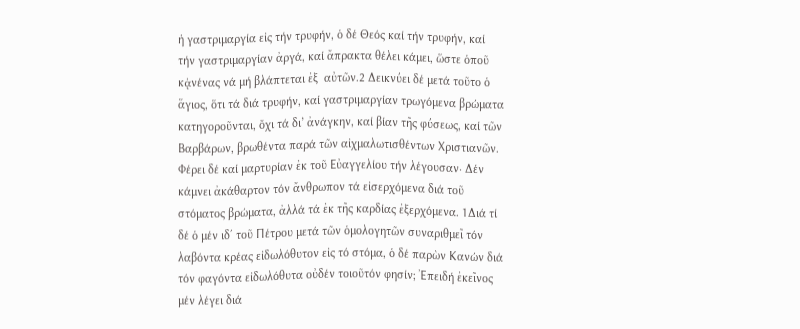ἡ γαστριμαργία εἰς τήν τρυφήν, ὁ δέ Θεός καί τήν τρυφήν, καί τήν γαστριμαργίαν ἀργά, καί ἄπρακτα θέλει κάμει, ὥστε ὁποῦ κᾀνένας νά μή βλάπτεται ἐξ  αὐτῶν.2 Δεικνύει δέ μετά τοῦτο ὁ ἅγιος, ὅτι τά διά τρυφήν, καί γαστριμαργίαν τρωγόμενα βρώματα κατηγοροῦνται, ὄχι τά δι’ ἀνάγκην, καί βίαν τῆς φύσεως, καί τῶν Βαρβάρων, βρωθέντα παρά τῶν αἰχμαλωτισθέντων Χριστιανῶν. Φέρει δέ καί μαρτυρίαν ἐκ τοῦ Εὐαγγελίου τήν λέγουσαν∙ Δέν κάμνει ἀκάθαρτον τόν ἄνθρωπον τά εἰσερχόμενα διά τοῦ στόματος βρώματα, ἀλλά τά ἐκ τῆς καρδίας ἐξερχόμενα. 1Διά τί δέ ὁ μέν ιδ΄ τοῦ Πέτρου μετά τῶν ὁμολογητῶν συναριθμεῖ τόν λαβόντα κρέας εἰδωλόθυτον εἰς τό στόμα, ὁ δέ παρὼν Κανών διά τόν φαγόντα εἰδωλόθυτα οὐδέν τοιοῦτόν φησίν; Ἐπειδή ἐκεῖνος μέν λέγει διά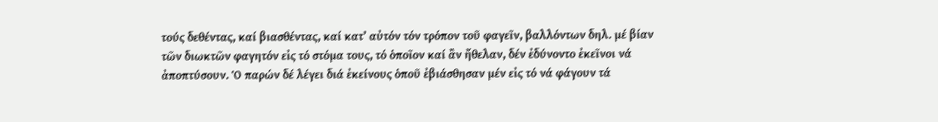τούς δεθέντας, καί βιασθέντας, καί κατ’ αὐτόν τόν τρόπον τοῦ φαγεῖν, βαλλόντων δηλ. μέ βίαν τῶν διωκτῶν φαγητόν εἰς τό στόμα τους, τό ὁποῖον καί ἂν ἤθελαν, δέν ἐδύνοντο ἐκεῖνοι νά ἀποπτύσουν. Ὁ παρών δέ λέγει διά ἐκείνους ὁποῦ ἐβιάσθησαν μέν εἰς τό νά φάγουν τά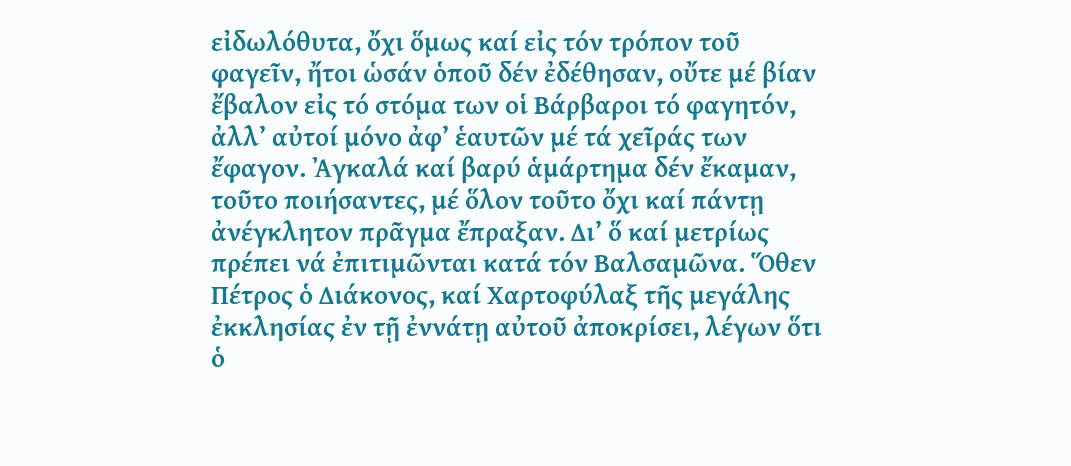εἰδωλόθυτα, ὄχι ὅμως καί εἰς τόν τρόπον τοῦ φαγεῖν, ἤτοι ὡσάν ὁποῦ δέν ἐδέθησαν, οὔτε μέ βίαν ἔβαλον εἰς τό στόμα των οἱ Βάρβαροι τό φαγητόν, ἀλλ’ αὐτοί μόνο ἀφ’ ἑαυτῶν μέ τά χεῖράς των ἔφαγον. Ἀγκαλά καί βαρύ ἁμάρτημα δέν ἔκαμαν, τοῦτο ποιήσαντες, μέ ὅλον τοῦτο ὄχι καί πάντῃ ἀνέγκλητον πρᾶγμα ἔπραξαν. Δι’ ὅ καί μετρίως πρέπει νά ἐπιτιμῶνται κατά τόν Βαλσαμῶνα. Ὅθεν Πέτρος ὁ Διάκονος, καί Χαρτοφύλαξ τῆς μεγάλης ἐκκλησίας ἐν τῇ ἐννάτῃ αὐτοῦ ἀποκρίσει, λέγων ὅτι ὁ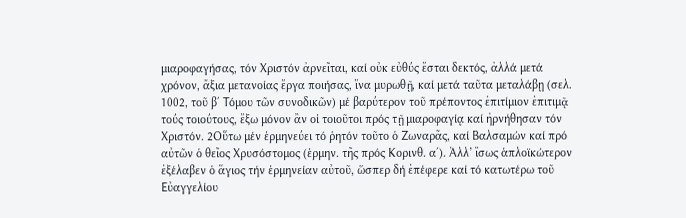μιαροφαγήσας, τόν Χριστόν ἀρνεῖται, καί οὐκ εὐθύς ἔσται δεκτός, ἀλλά μετά χρόνον, ἄξια μετανοίας ἔργα ποιήσας, ἵνα μυρωθῇ, καί μετά ταῦτα μεταλάβῃ (σελ. 1002, τοῦ β΄ Τόμου τῶν συνοδικῶν) μέ βαρύτερον τοῦ πρέποντος ἐπιτίμιον ἐπιτιμᾷ τούς τοιούτους, ἔξω μόνον ἂν οἱ τοιοῦτοι πρός τῇ μιαροφαγίᾳ καί ἠρνήθησαν τόν Χριστόν. 2Οὕτω μέν ἑρμηνεύει τό ῥητόν τοῦτο ὁ Ζωναρᾶς, καί Βαλσαμών καί πρό αὐτῶν ὁ θεῖος Χρυσόστομος (ἑρμην. τῆς πρός Κορινθ. α΄). Ἀλλ’ ἴσως ἁπλοϊκώτερον ἐξέλαβεν ὁ ἅγιος τήν ἑρμηνείαν αὐτοῦ, ὥσπερ δή ἐπέφερε καί τό κατωτέρω τοῦ Εὐαγγελίου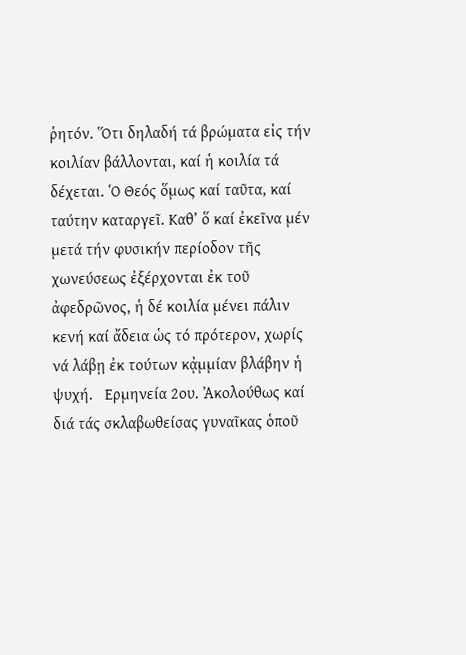ῥητόν. Ὅτι δηλαδή τά βρώματα εἰς τήν κοιλίαν βάλλονται, καί ἡ κοιλία τά δέχεται. Ὁ Θεός ὅμως καί ταῦτα, καί ταύτην καταργεῖ. Καθ’ ὅ καί ἐκεῖνα μέν μετά τήν φυσικήν περίοδον τῆς χωνεύσεως ἐξέρχονται ἐκ τοῦ ἀφεδρῶνος, ἡ δέ κοιλία μένει πάλιν κενή καί ἄδεια ὡς τό πρότερον, χωρίς νά λάβῃ ἐκ τούτων κᾀμμίαν βλάβην ἡ ψυχή.   Ερμηνεία 2ου. Ἀκολούθως καί διά τάς σκλαβωθείσας γυναῖκας ὁποῦ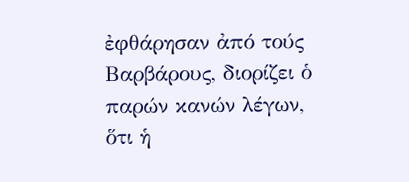ἐφθάρησαν ἀπό τούς Βαρβάρους, διορίζει ὁ παρών κανών λέγων, ὅτι ἡ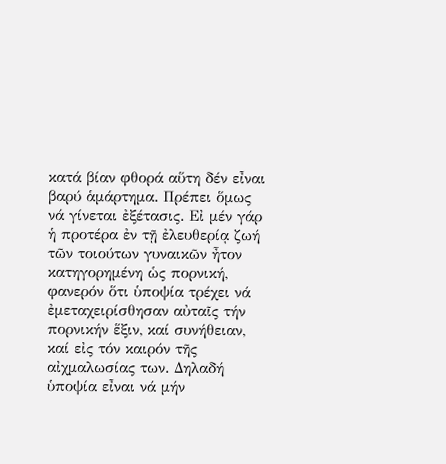κατά βίαν φθορά αὕτη δέν εἶναι βαρύ ἁμάρτημα. Πρέπει ὅμως νά γίνεται ἐξέτασις. Εἰ μέν γάρ ἡ προτέρα ἐν τῇ ἐλευθερίᾳ ζωή τῶν τοιούτων γυναικῶν ἦτον κατηγορημένη ὡς πορνική, φανερόν ὅτι ὑποψία τρέχει νά ἐμεταχειρίσθησαν αὐταῖς τήν πορνικήν ἕξιν, καί συνήθειαν, καί εἰς τόν καιρόν τῆς αἰχμαλωσίας των. Δηλαδή ὑποψία εἶναι νά μήν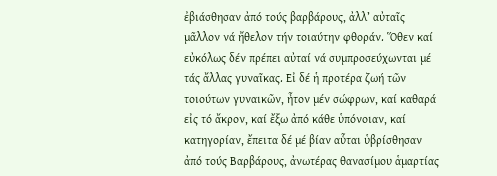ἐβιάσθησαν ἀπό τούς βαρβάρους, ἀλλ’ αὐταῖς μᾶλλον νά ἤθελον τήν τοιαύτην φθοράν. Ὅθεν καί εὐκόλως δέν πρέπει αὐταί νά συμπροσεύχωνται μέ τάς ἄλλας γυναῖκας. Εἰ δέ ἡ προτέρα ζωή τῶν τοιούτων γυναικῶν, ἦτον μέν σώφρων, καί καθαρά εἰς τό ἄκρον, καί ἔξω ἀπό κάθε ὑπόνοιαν, καί κατηγορίαν, ἔπειτα δέ μέ βίαν αὗται ὑβρίσθησαν ἀπό τούς Βαρβάρους, ἀνωτέρας θανασίμου ἁμαρτίας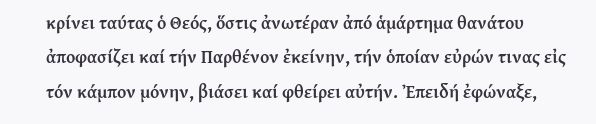κρίνει ταύτας ὁ Θεός, ὅστις ἀνωτέραν ἀπό ἁμάρτημα θανάτου ἀποφασίζει καί τήν Παρθένον ἐκείνην, τήν ὁποίαν εὐρών τινας εἰς τόν κάμπον μόνην, βιάσει καί φθείρει αὐτήν. Ἐπειδή ἐφώναξε,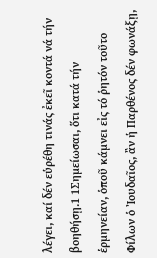λέγει, καί δέν εὑρέθη τινάς ἐκεῖ κοντά νά τήν βοηθήσῃ.1 1Σημείωσαι, ὅτι κατά τήν ἑρμηνείαν, ὁποῦ κάμνει εἰς τό ῥητόν τοῦτο Φίλων ὁ Ἰουδαῖος, ἂν ἡ Παρθένος δέν φωνάξῃ,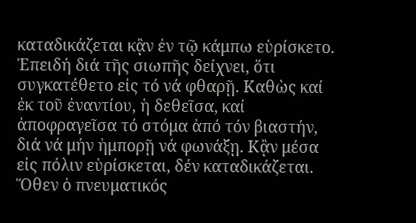καταδικάζεται κᾂν ἐν τῷ κάμπω εὑρίσκετο. Ἐπειδή διά τῆς σιωπῆς δείχνει, ὅτι συγκατέθετο εἰς τό νά φθαρῇ. Καθὼς καί ἐκ τοῦ ἐναντίου, ἡ δεθεῖσα, καί ἀποφραγεῖσα τό στόμα ἀπό τόν βιαστήν, διά νά μήν ἠμπορῇ νά φωνάξῃ. Κᾂν μέσα εἰς πόλιν εὑρίσκεται, δέν καταδικάζεται. Ὅθεν ὁ πνευματικός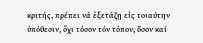κριτής, πρέπει νά ἐξετάζῃ εἰς τοιαύτην ὑπόθεσιν, ὄχι τόσον τόν τόπον, ὅσον καί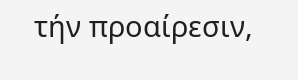τήν προαίρεσιν,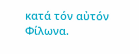κατά τόν αὐτόν Φίλωνα.